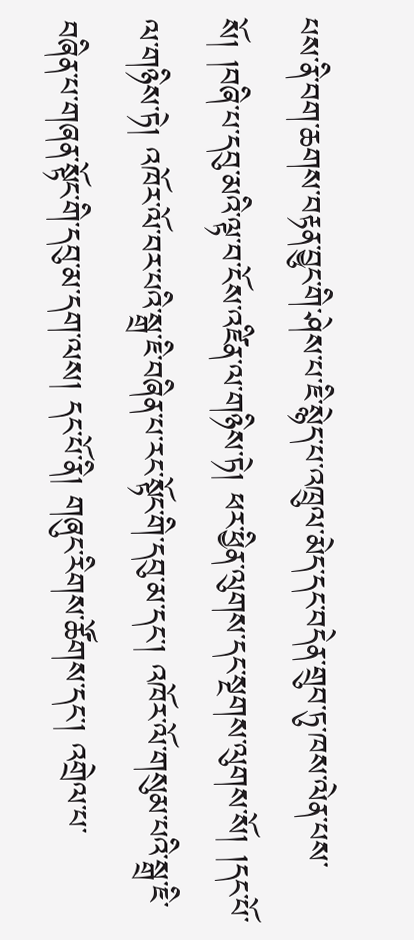པས་ནི་བག་ཆགས་བརྟན་བྱུང་གི་ཤེས་པ་ཇི་སྙེད་པ་འཁྲུལ་མེད་དང་བདེན་གྲུབ་ཏུ་ཁས་ལེན་པས་སོ། །བཞི་པ་དབུ་མའི་ལྟ་བ་ངོས་འཛིན་ལ་གཉིས་ཏེ། ཕར་ཕྱིན་ལུགས་དང་སྔགས་ལུགས་སོ། །དང་པོ་ལ་གཉིས་ཏེ། འཁོར་ལོ་བར་པའི་སྒྲ་ཇི་བཞིན་པ་རང་སྟོང་གི་དབུ་མ་དང་། འཁོར་ལོ་གསུམ་པའི་སྒྲ་ཇི་བཞིན་པ་གཞན་སྟོང་གི་དབུ་མ་དག་ལས། དང་པོ་ནི། གཞུང་རིགས་ཚོགས་དང་། འགྲེལ་པ་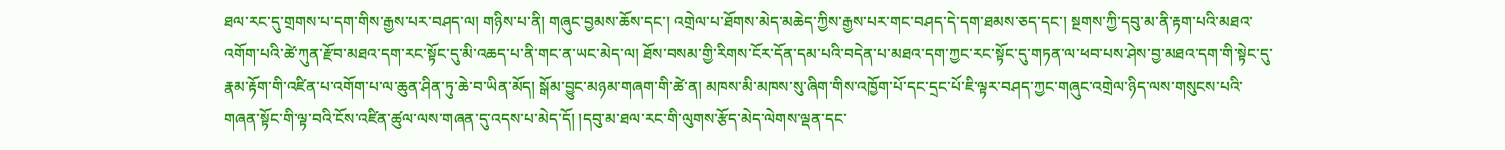ཐལ་རང་དུ་གྲགས་པ་དག་གིས་རྒྱས་པར་བཤད་ལ། གཉིས་པ་ནི། གཞུང་བྱམས་ཆོས་དང་། འགྲེལ་པ་ཐོགས་མེད་མཆེད་ཀྱིས་རྒྱས་པར་གང་བཤད་དེ་དག་ཐམས་ཅད་དང་། སྔགས་ཀྱི་དབུ་མ་ནི་རྟག་པའི་མཐའ་འགོག་པའི་ཚེ་ཀུན་རྫོབ་མཐའ་དག་རང་སྟོང་དུ་མི་འཆད་པ་ནི་གང་ན་ཡང་མེད་ལ། ཐོས་བསམ་གྱི་རིགས་ངོར་དོན་དམ་པའི་བདེན་པ་མཐའ་དག་ཀྱང་རང་སྟོང་དུ་གཏན་ལ་ཕབ་པས་ཤེས་བྱ་མཐའ་དག་གི་སྟེང་དུ་རྣམ་རྟོག་གི་འཛིན་པ་འགོག་པ་ལ་ཆུན་ཤིན་ཏུ་ཆེ་བ་ཡིན་མོད། སྒོམ་བྱུང་མཉམ་གཞག་གི་ཚེ་ན། མཁས་མི་མཁས་སུ་ཞིག་གིས་འཁྱོག་པོ་དང་དྲང་པོ་ཇི་ལྟར་བཤད་ཀྱང་གཞུང་འགྲེལ་ཉིད་ལས་གསུངས་པའི་གཞན་སྟོང་གི་ལྟ་བའི་ངོས་འཛིན་ཚུལ་ལས་གཞན་དུ་འདས་པ་མེད་དོ། །དབུ་མ་ཐལ་རང་གི་ལུགས་རྩོད་མེད་ལེགས་ལྡན་དང་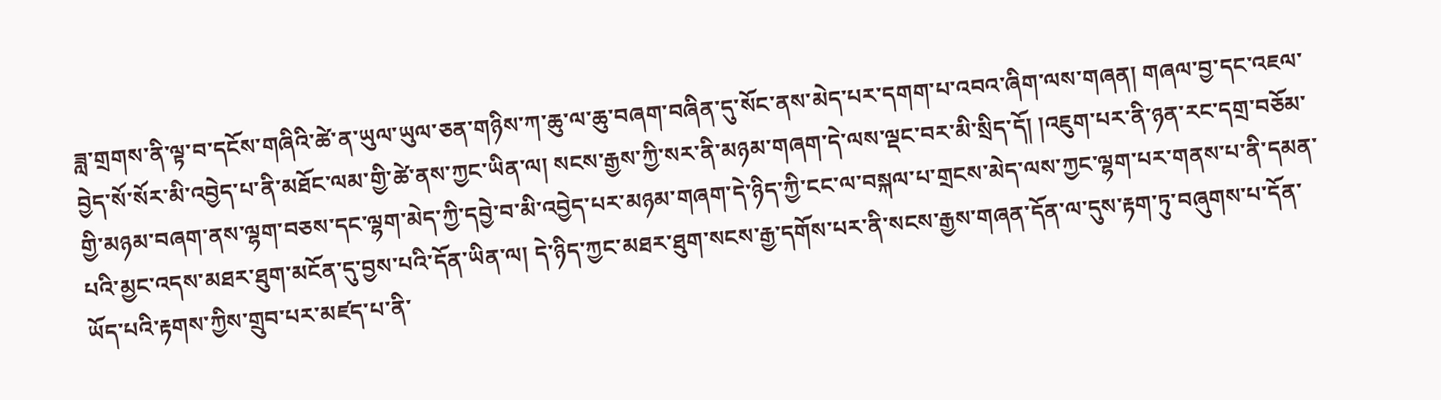ཟླ་གྲགས་ནི་ལྟ་བ་དངོས་གཞིའི་ཚེ་ན་ཡུལ་ཡུལ་ཅན་གཉིས་ཀ་ཆུ་ལ་ཆུ་བཞག་བཞིན་དུ་སོང་ནས་མེད་པར་དགག་པ་འབའ་ཞིག་ལས་གཞན། གཞལ་བྱ་དང་འཇལ་བྱེད་སོ་སོར་མི་འབྱེད་པ་ནི་མཐོང་ལམ་གྱི་ཚེ་ནས་ཀྱང་ཡིན་ལ། སངས་རྒྱས་ཀྱི་སར་ནི་མཉམ་གཞག་དེ་ལས་ལྡང་བར་མི་སྲིད་དོ། །འཇུག་པར་ནི་ཉན་རང་དགྲ་བཅོམ་གྱི་མཉམ་བཞག་ནས་ལྷག་བཅས་དང་ལྷག་མེད་ཀྱི་དབྱེ་བ་མི་འབྱེད་པར་མཉམ་གཞག་དེ་ཉིད་ཀྱི་ངང་ལ་བསྐལ་པ་གྲངས་མེད་ལས་ཀྱང་ལྷག་པར་གནས་པ་ནི་དམན་པའི་མྱང་འདས་མཐར་ཐུག་མངོན་དུ་བྱས་པའི་དོན་ཡིན་ལ། དེ་ཉིད་ཀྱང་མཐར་ཐུག་སངས་རྒྱ་དགོས་པར་ནི་སངས་རྒྱས་གཞན་དོན་ལ་དུས་རྟག་ཏུ་བཞུགས་པ་དོན་ཡོད་པའི་རྟགས་ཀྱིས་གྲུབ་པར་མཛད་པ་ནི་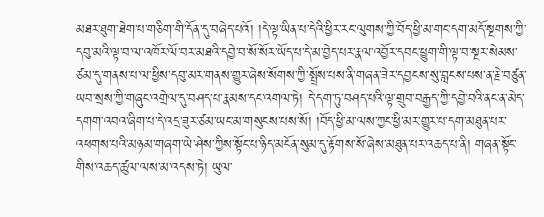མཐར་ཐུག་ཐེག་པ་གཅིག་གི་དོན་དུ་བཞེད་པའོ། །དེ་ལྟ་ཡིན་པ་དེའི་ཕྱིར་རང་ལུགས་ཀྱི་བོད་ཕྱི་མ་གང་དག་མདོ་སྔགས་ཀྱི་དབུ་མའི་ལྟ་བ་ལ་འཁོར་ལོ་བར་མཐའི་དབྱེ་བ་སོ་སོར་ཡོད་པ་དེ་མ་བྱེད་པར་རྣལ་འབྱོར་དབང་ཕྱུག་གི་ལྟ་བ་སྔར་སེམས་ཙམ་དུ་གནས་པ་ལ་ཕྱིས་དབུ་མར་གནས་གྱུར་ཞེས་སོགས་ཀྱི་སྤྲོས་པས་ནི་གཞན་ཟེར་དབྱངས་སུ་བླངས་པས་ན་རྗེ་བཙུན་ཡབ་སྲས་ཀྱི་གཞུང་འགྲེལ་དུ་བཤད་པ་རྣམས་དང་འགལ་ཏེ། དེ་དག་ཏུ་བཤད་པའི་ལྟ་གྲུབ་བརྒྱད་ཀྱི་དབྱེ་བའི་ནང་ན་མེད་དགག་འབའ་ཞིག་པ་དེ་འདྲ་ཟུར་ཙམ་ཡང་མ་གསུངས་པས་སོ། །བོད་ཕྱི་མ་ལས་ཀྱང་ཕྱི་མར་གྱུར་པ་དག་མཐུན་པར་འཕགས་པའི་མཉམ་གཞག་ཡེ་ཤེས་ཀྱིས་སྟོང་པ་ཉིད་མངོན་སུམ་དུ་རྟོགས་སོ་ཞེས་མཐུན་པར་འཆད་པ་ནི། གཞན་སྟོང་གིས་འཆད་ཚུལ་ལས་མ་འདས་ཏེ། ཡུལ་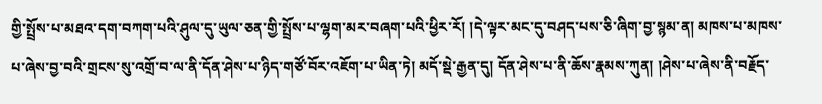གྱི་སྤྲོས་པ་མཐའ་དག་བཀག་པའི་ཤུལ་དུ་ཡུལ་ཅན་གྱི་སྤྲོས་པ་ལྷག་མར་བཞག་པའི་ཕྱིར་རོ། །དེ་ལྟར་མང་དུ་བཤད་པས་ཅི་ཞིག་བྱ་སྙམ་ན། མཁས་པ་མཁས་པ་ཞེས་བྱ་བའི་གྲངས་སུ་འགྲོ་བ་ལ་ནི་དོན་ཤེས་པ་ཉིད་གཙོ་བོར་འཇོག་པ་ཡིན་ཏེ། མདོ་སྡེ་རྒྱན་དུ། དོན་ཤེས་པ་ནི་ཆོས་རྣམས་ཀུན། །ཤེས་པ་ཞེས་ནི་བརྗོད་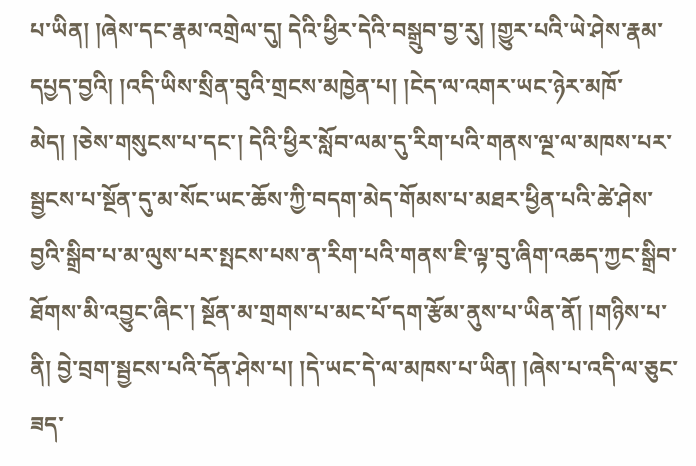པ་ཡིན། །ཞེས་དང་རྣམ་འགྲེལ་དུ། དེའི་ཕྱིར་དེའི་བསྒྲུབ་བྱ་རུ། །གྱུར་པའི་ཡེ་ཤེས་རྣམ་དཔྱད་བྱའི། །འདི་ཡིས་སྲིན་བུའི་གྲངས་མཁྱེན་པ། །ངེད་ལ་འགར་ཡང་ཉེར་མཁོ་མེད། །ཅེས་གསུངས་པ་དང་། དེའི་ཕྱིར་སློབ་ལམ་དུ་རིག་པའི་གནས་ལྔ་ལ་མཁས་པར་སྦྱངས་པ་སྔོན་དུ་མ་སོང་ཡང་ཆོས་ཀྱི་བདག་མེད་གོམས་པ་མཐར་ཕྱིན་པའི་ཚེ་ཤེས་བྱའི་སྒྲིབ་པ་མ་ལུས་པར་སྤངས་པས་ན་རིག་པའི་གནས་ཇི་ལྟ་བུ་ཞིག་འཆད་ཀྱང་སྒྲིབ་ཐོགས་མི་འབྱུང་ཞིང་། སྔོན་མ་གྲགས་པ་མང་པོ་དག་རྩོམ་ནུས་པ་ཡིན་ནོ། །གཉིས་པ་ནི། བྱེ་བྲག་སྦྱངས་པའི་དོན་ཤེས་པ། །དེ་ཡང་དེ་ལ་མཁས་པ་ཡིན། །ཞེས་པ་འདི་ལ་ཅུང་ཟད་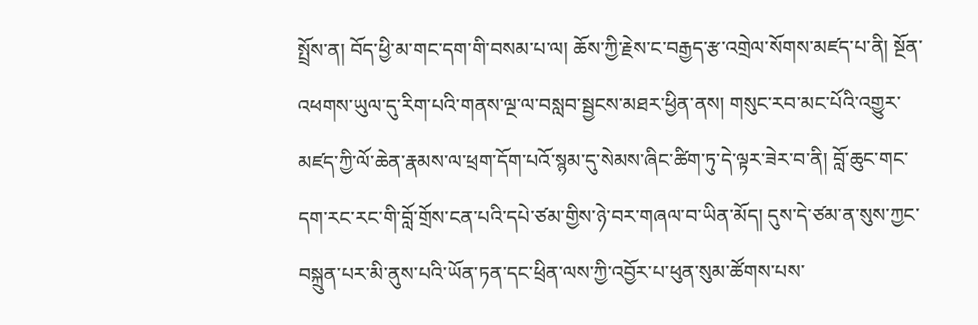སྤྲོས་ན། བོད་ཕྱི་མ་གང་དག་གི་བསམ་པ་ལ། ཆོས་ཀྱི་རྗེས་ང་བརྒྱད་རྩ་འགྲེལ་སོགས་མཛད་པ་ནི། སྔོན་འཕགས་ཡུལ་དུ་རིག་པའི་གནས་ལྔ་ལ་བསླབ་སྦྱངས་མཐར་ཕྱིན་ནས། གསུང་རབ་མང་པོའི་འགྱུར་མཛད་ཀྱི་ལོ་ཆེན་རྣམས་ལ་ཕྲག་དོག་པའོ་སྙམ་དུ་སེམས་ཞིང་ཚིག་ཏུ་དེ་ལྟར་ཟེར་བ་ནི། བློ་ཆུང་གང་དག་རང་རང་གི་བློ་གྲོས་ངན་པའི་དཔེ་ཙམ་གྱིས་ཉེ་བར་གཞལ་བ་ཡིན་མོད། དུས་དེ་ཙམ་ན་སུས་ཀྱང་བསྐྲུན་པར་མི་ནུས་པའི་ཡོན་ཏན་དང་ཕྲིན་ལས་ཀྱི་འབྱོར་པ་ཕུན་སུམ་ཚོགས་པས་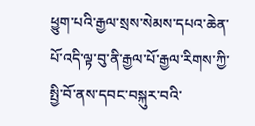ཕྱུག་པའི་རྒྱལ་སྲས་སེམས་དཔའ་ཆེན་པོ་འདི་ལྟ་བུ་ནི་རྒྱལ་པོ་རྒྱལ་རིགས་ཀྱི་སྤྱི་བོ་ནས་དབང་བསྐུར་བའི་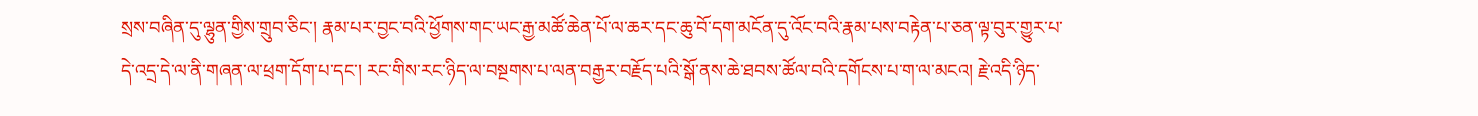སྲས་བཞིན་དུ་ལྷུན་གྱིས་གྲུབ་ཅིང་། རྣམ་པར་བྱང་བའི་ཕྱོགས་གང་ཡང་རྒྱ་མཚོ་ཆེན་པོ་ལ་ཆར་དང་ཆུ་བོ་དག་མངོན་དུ་འོང་བའི་རྣམ་པས་བརྟེན་པ་ཅན་ལྟ་བུར་གྱུར་པ་དེ་འདྲ་དེ་ལ་ནི་གཞན་ལ་ཕྲག་དོག་པ་དང་། རང་གིས་རང་ཉིད་ལ་བསྔགས་པ་ལན་བརྒྱར་བརྗོད་པའི་སྒོ་ནས་ཆེ་ཐབས་ཚོལ་བའི་དགོངས་པ་ག་ལ་མངའ། རྗེ་འདི་ཉིད་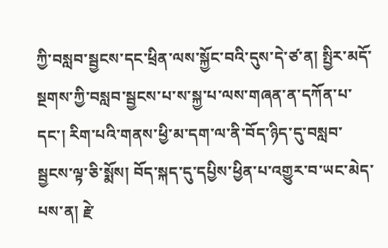ཀྱི་བསླབ་སྦྱངས་དང་ཕྲིན་ལས་སྐྱོང་བའི་དུས་དེ་ཙ་ན། སྤྱིར་མདོ་སྔགས་ཀྱི་བསླབ་སྦྱངས་པ་ས་སྐྱ་པ་ལས་གཞན་ན་དཀོན་པ་དང་། རིག་པའི་གནས་ཕྱི་མ་དག་ལ་ནི་བོད་ཉིད་དུ་བསླབ་སྦྱངས་ལྟ་ཅི་སྨོས། བོད་སྐད་དུ་དཔྱིས་ཕྱིན་པ་འགྱུར་བ་ཡང་མེད་པས་ན། རྗེ་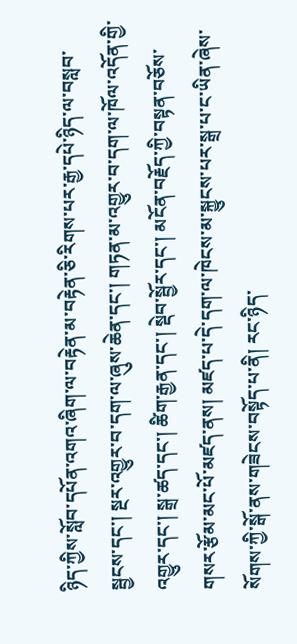ཉིད་ཀྱིས་སློབ་དཔོན་འགའ་ཞིག་ལ་བརྟེན་མ་བརྟེན་ཅི་རིགས་པར་རྒྱ་དཔེ་ཉིད་ལ་བསླབ་སྦྱངས་དང་། སྔར་འགྱུར་བ་དག་ལ་ཞུས་ཆེན་དང་། གཏན་མ་འགྱུར་བ་དག་ལ་ཁོལ་འདོན་གྱི་འགྱུར་དང་། སྒྲ་ཚད་དང་། ཚིག་རྒྱན་དང་། སྡེབ་སྦྱོར་དང་། མངོན་བརྗོད་ཀྱི་བསྟན་བཅོས་གསར་རྩོམ་མང་པོ་མཛད་ནས། མཛད་པ་དེ་དག་ལ་ཁེངས་མ་སྐྱུངས་པར་སྒྲ་པ་ང་ཡིན་ཞེས་སོགས་ཀྱི་སྒོ་ནས་གཟེངས་བསྟོད་པ་ནི། རང་ཉིད་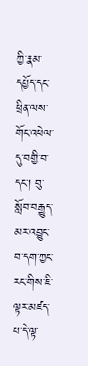ཀྱི་རྣམ་དཔྱོད་དང་ཕྲིན་ལས་གོང་འཕེལ་དུ་བགྱི་བ་དང་། བུ་སློབ་བརྒྱུད་མར་འབྱུང་བ་དག་ཀྱང་རང་གིས་ཇི་ལྟར་མཛད་པ་དེ་ལྟ་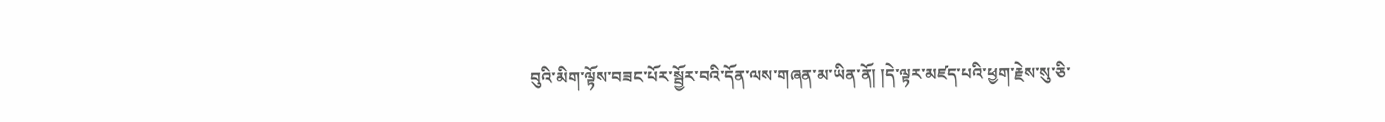བུའི་མིག་ལྟོས་བཟང་པོར་སྦྱོར་བའི་དོན་ལས་གཞན་མ་ཡིན་ནོ། །དེ་ལྟར་མཛད་པའི་ཕྱག་རྗེས་སུ་ཅི་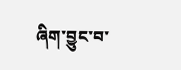ཞིག་བྱུང་བ་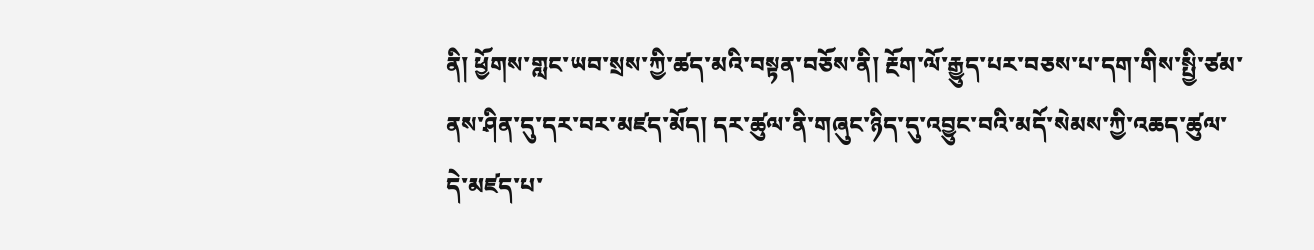ནི། ཕྱོགས་གླང་ཡབ་སྲས་ཀྱི་ཚད་མའི་བསྟན་བཅོས་ནི། རྔོག་ལོ་རྒྱུད་པར་བཅས་པ་དག་གིས་སྤྱི་ཙམ་ནས་ཤིན་དུ་དར་བར་མཛད་མོད། དར་ཚུལ་ནི་གཞུང་ཉིད་དུ་འབྱུང་བའི་མདོ་སེམས་ཀྱི་འཆད་ཚུལ་དེ་མཛད་པ་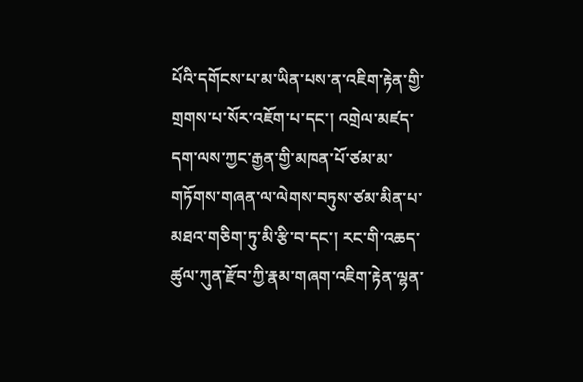པོའི་དགོངས་པ་མ་ཡིན་པས་ན་འཇིག་རྟེན་གྱི་གྲགས་པ་སོར་འཇོག་པ་དང་། འགྲེལ་མཛད་དག་ལས་ཀྱང་རྒྱན་གྱི་མཁན་པོ་ཙམ་མ་གཏོགས་གཞན་ལ་ལེགས་བཏུས་ཙམ་མིན་པ་མཐའ་གཅིག་ཏུ་མི་རྩི་བ་དང་། རང་གི་འཆད་ཚུལ་ཀུན་རྫོབ་ཀྱི་རྣམ་གཞག་འཇིག་རྟེན་ལྷན་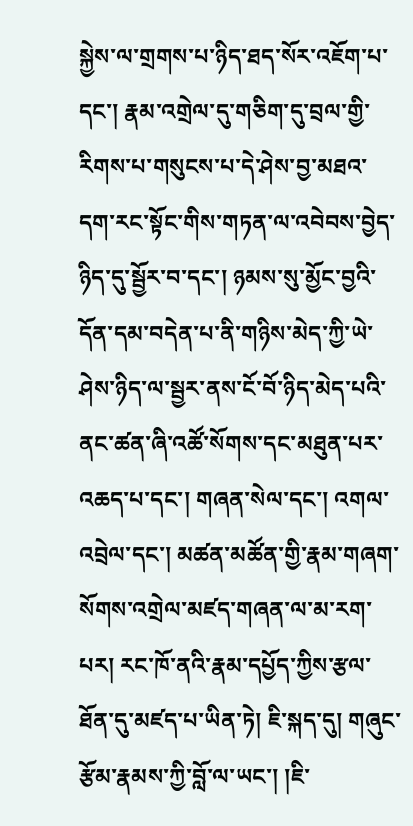སྐྱེས་ལ་གྲགས་པ་ཉིད་ཐད་སོར་འཇོག་པ་དང་། རྣམ་འགྲེལ་དུ་གཅིག་དུ་བྲལ་གྱི་རིགས་པ་གསུངས་པ་དེ་ཤེས་བྱ་མཐའ་དག་རང་སྟོང་གིས་གཏན་ལ་འབེབས་བྱེད་ཉིད་དུ་སྦྱོར་བ་དང་། ཉམས་སུ་མྱོང་བྱའི་དོན་དམ་བདེན་པ་ནི་གཉིས་མེད་ཀྱི་ཡེ་ཤེས་ཉིད་ལ་སྦྱར་ནས་ངོ་བོ་ཉིད་མེད་པའི་ནང་ཚན་ཞི་འཚོ་སོགས་དང་མཐུན་པར་འཆད་པ་དང་། གཞན་སེལ་དང་། འགལ་འབྲེལ་དང་། མཚན་མཚོན་གྱི་རྣམ་གཞག་སོགས་འགྲེལ་མཛད་གཞན་ལ་མ་རག་པར། རང་ཁོ་ནའི་རྣམ་དཔྱོད་ཀྱིས་རྩལ་ཐོན་དུ་མཛད་པ་ཡིན་ཏེ། ཇི་སྐད་དུ། གཞུང་རྩོམ་རྣམས་ཀྱི་བློ་ལ་ཡང་། །ཇི་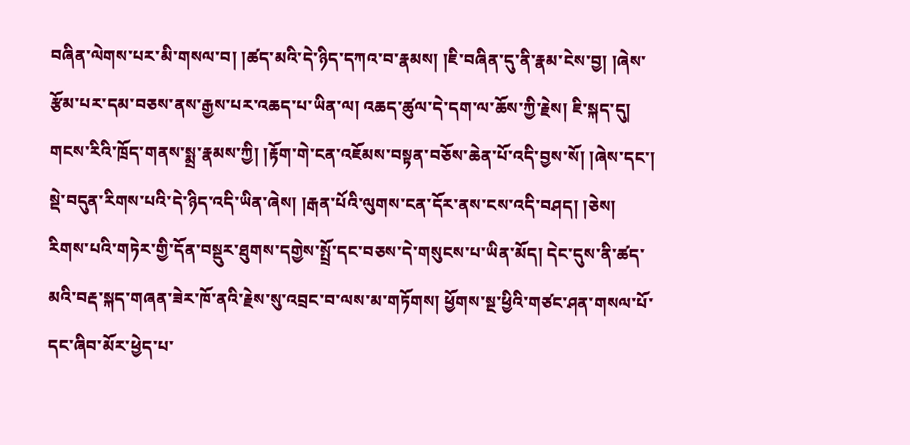བཞིན་ལེགས་པར་མི་གསལ་བ། །ཚད་མའི་དེ་ཉིད་དཀའ་བ་རྣམས། །ཇི་བཞིན་དུ་ནི་རྣམ་ངེས་བྱ། །ཞེས་རྩོམ་པར་དམ་བཅས་ནས་རྒྱས་པར་འཆད་པ་ཡིན་ལ། འཆད་ཚུལ་དེ་དག་ལ་ཆོས་ཀྱི་རྗེས། ཇི་སྐད་དུ། གངས་རིའི་ཁྲོད་གནས་སྨྲ་རྣམས་ཀྱི། །རྟོག་གེ་ངན་འཇོམས་བསྟན་བཅོས་ཆེན་པོ་འདི་བྱས་སོ། །ཞེས་དང་། སྡེ་བདུན་རིགས་པའི་དེ་ཉིད་འདི་ཡིན་ཞེས། །རྒན་པོའི་ལུགས་ངན་དོར་ནས་ངས་འདི་བཤད། །ཅེས། རིགས་པའི་གཏེར་གྱི་དོན་བསྡུར་ཐུགས་དགྱེས་སྤྲོ་དང་བཅས་དེ་གསུངས་པ་ཡིན་མོད། དེང་དུས་ནི་ཚད་མའི་བརྡ་སྐད་གཞན་ཟེར་ཁོ་ནའི་རྗེས་སུ་འབྲང་བ་ལས་མ་གཏོགས། ཕྱོགས་སྔ་ཕྱིའི་གཙང་ཤན་གསལ་པོ་དང་ཞིབ་མོར་ཕྱེད་པ་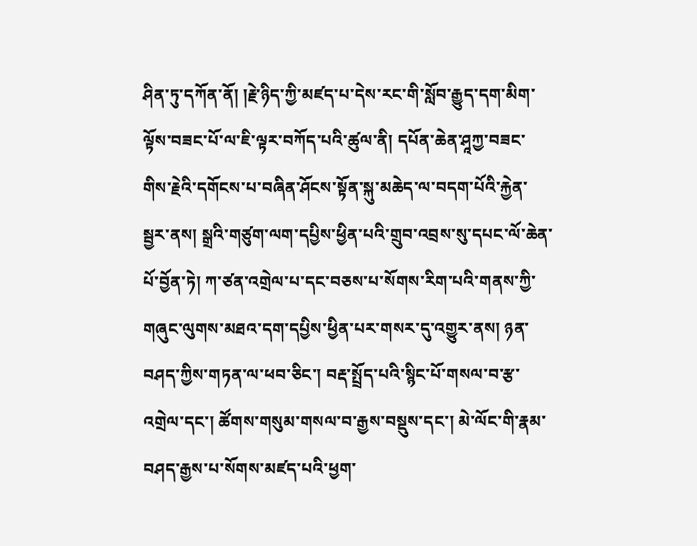ཤིན་ཏུ་དཀོན་ནོ། །རྗེ་ཉིད་ཀྱི་མཛད་པ་དེས་རང་གི་སློབ་རྒྱུད་དག་མིག་ལྟོས་བཟང་པོ་ལ་ཇི་ལྟར་བཀོད་པའི་ཚུལ་ནི། དཔོན་ཆེན་ཤཱཀྱ་བཟང་གིས་རྗེའི་དགོངས་པ་བཞིན་ཤོངས་སྟོན་སྐུ་མཆེད་ལ་བདག་པོའི་རྐྱེན་སྦྱར་ནས། སྒྲའི་གཙུག་ལག་དཔྱིས་ཕྱིན་པའི་གྲུབ་འབྲས་སུ་དཔང་ལོ་ཆེན་པོ་བྱོན་ཏེ། ཀ་ཙན་འགྲེལ་པ་དང་བཅས་པ་སོགས་རིག་པའི་གནས་ཀྱི་གཞུང་ལུགས་མཐའ་དག་དཔྱིས་ཕྱིན་པར་གསར་དུ་འགྱུར་ནས། ཉན་བཤད་ཀྱིས་གཏན་ལ་ཕབ་ཅིང་། བརྡ་སྤྲོད་པའི་སྙིང་པོ་གསལ་བ་རྩ་འགྲེལ་དང་། ཚོགས་གསུམ་གསལ་བ་རྒྱས་བསྡུས་དང་། མེ་ལོང་གི་རྣམ་བཤད་རྒྱས་པ་སོགས་མཛད་པའི་ཕྱག་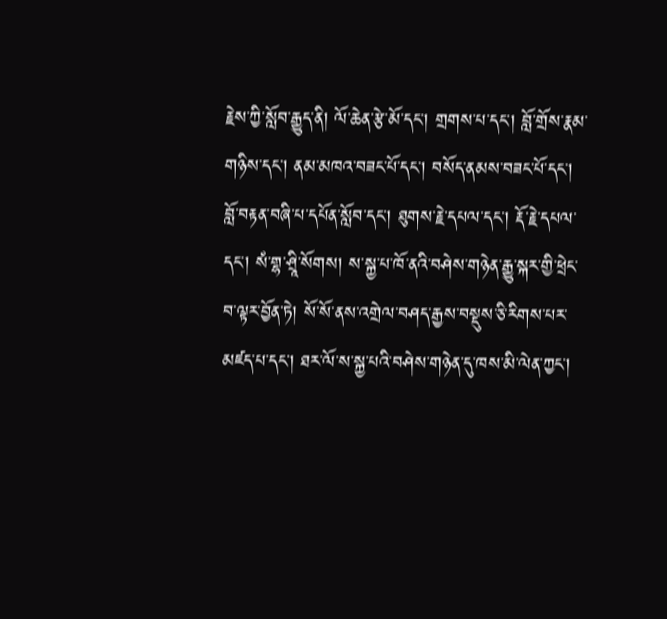རྗེས་ཀྱི་སློབ་རྒྱུད་ནི། ལོ་ཆེན་རྩེ་མོ་དང་། གྲགས་པ་དང་། བློ་གྲོས་རྣམ་གཉིས་དང་། ནམ་མཁའ་བཟང་པོ་དང་། བསོད་ནམས་བཟང་པོ་དང་། བློ་བརྟན་བཞི་པ་དཔོན་སློབ་དང་། ཐུགས་རྗེ་དཔལ་དང་། རྡོ་རྗེ་དཔལ་དང་། སཾ་གྷ་ཤྲཱི་སོགས། ས་སྐྱ་པ་ཁོ་ནའི་བཤེས་གཉེན་རྒྱུ་སྐར་གྱི་ཕྲེང་བ་ལྟར་བྱོན་ཏེ། སོ་སོ་ནས་འགྲེལ་བཤད་རྒྱས་བསྡུས་ཅི་རིགས་པར་མཛད་པ་དང་། ཐར་ལོ་ས་སྐྱ་པའི་བཤེས་གཉེན་དུ་ཁས་མི་ལེན་ཀྱང་།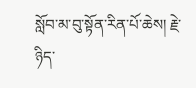སློབ་མ་བུ་སྟོན་རིན་པོ་ཆེས། རྗེ་ཉིད་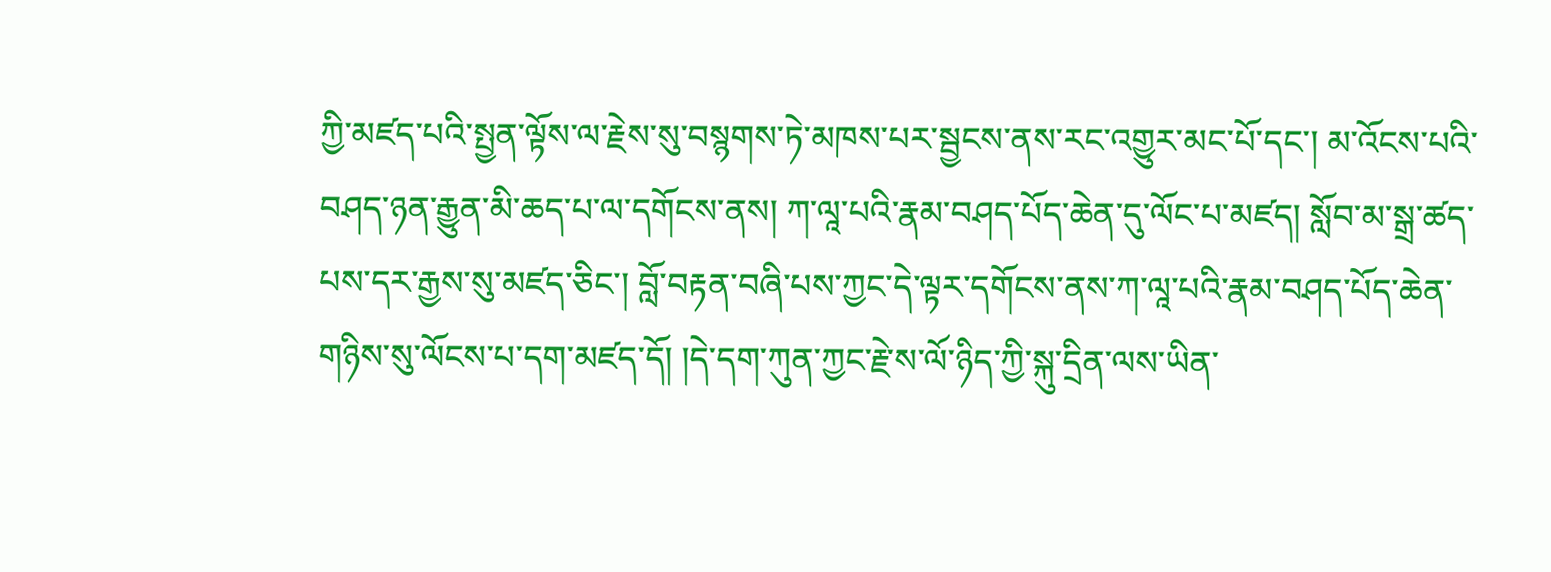ཀྱི་མཛད་པའི་སྤྱན་ལྟོས་ལ་རྗེས་སུ་བསྙགས་ཏེ་མཁས་པར་སྦྱངས་ནས་རང་འགྱུར་མང་པོ་དང་། མ་འོངས་པའི་བཤད་ཉན་རྒྱུན་མི་ཆད་པ་ལ་དགོངས་ནས། ཀ་ལཱ་པའི་རྣམ་བཤད་པོད་ཆེན་དུ་ལོང་པ་མཛད། སློབ་མ་སྒྲ་ཚད་པས་དར་རྒྱས་སུ་མཛད་ཅིང་། བློ་བརྟན་བཞི་པས་ཀྱང་དེ་ལྟར་དགོངས་ནས་ཀ་ལཱ་པའི་རྣམ་བཤད་པོད་ཆེན་གཉིས་སུ་ལོངས་པ་དག་མཛད་དོ། །དེ་དག་ཀུན་ཀྱང་རྗེ་ས་ལོ་ཉིད་ཀྱི་སྐུ་དྲིན་ལས་ཡིན་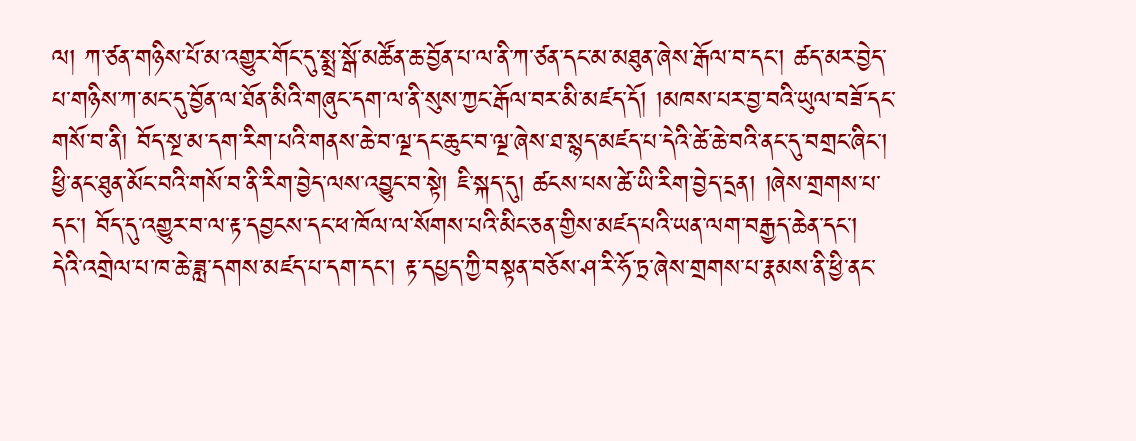ལ། ཀ་ཙན་གཉིས་པོ་མ་འགྱུར་གོང་དུ་སྨྲ་སྒོ་མཚོན་ཆ་བྱོན་པ་ལ་ནི་ཀ་ཙན་དང་མ་མཐུན་ཞེས་རྒོལ་བ་དང་། ཚད་མར་བྱེད་པ་གཉིས་ཀ་མང་དུ་བྱོན་ལ་ཐོན་མིའི་གཞུང་དག་ལ་ནི་སུས་ཀྱང་རྒོལ་བར་མི་མཛད་དོ། །མཁས་པར་བྱ་བའི་ཡུལ་བཟོ་དང་གསོ་བ་ནི། བོད་སྔ་མ་དག་རིག་པའི་གནས་ཆེ་བ་ལྔ་དང་ཆུང་བ་ལྔ་ཞེས་ཐ་སྙད་མཛད་པ་དེའི་ཚེ་ཆེ་བའི་ནང་དུ་བགྲང་ཞིང་། ཕྱི་ནང་ཐུན་མོང་བའི་གསོ་བ་ནི་རིག་བྱེད་ལས་འབྱུང་བ་སྟེ། ཇི་སྐད་དུ། ཚངས་པས་ཚེ་ཡི་རིག་བྱེད་དྲན། །ཞེས་གྲགས་པ་དང་། བོད་དུ་འགྱུར་བ་ལ་རྟ་དབྱངས་དང་ཕ་ཁོལ་ལ་སོགས་པའི་མིང་ཅན་གྱིས་མཛད་པའི་ཡན་ལག་བརྒྱད་ཆེན་དང་། དེའི་འགྲེལ་པ་ཁ་ཆེ་ཟླ་དགས་མཛད་པ་དག་དང་། རྟ་དཔྱད་ཀྱི་བསྟན་བཅོས་ཤ་རི་ཧོ་ཏྲ་ཞེས་གྲགས་པ་རྣམས་ནི་ཕྱི་ནང་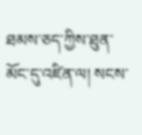ཐམས་ཅད་ཀྱིས་ཐུན་མོང་དུ་འཛིན་ལ། སངས་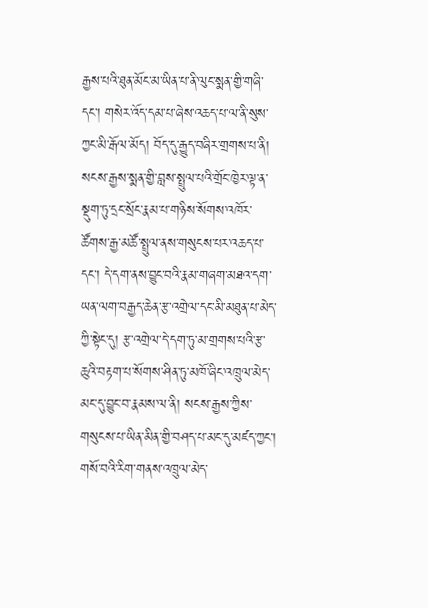རྒྱས་པའི་ཐུན་མོང་མ་ཡིན་པ་ནི་ལུང་སྨན་གྱི་གཞི་དང་། གསེར་འོད་དམ་པ་ཞེས་འཆད་པ་ལ་ནི་སུས་ཀྱང་མི་རྒོལ་མོད། བོད་དུ་རྒྱུད་བཞིར་གྲགས་པ་ནི། སངས་རྒྱས་སྨན་གྱི་བླས་སྤྲུལ་པའི་གྲོང་ཁྱེར་ལྟ་ན་སྡུག་ཏུ་དྲང་སྲོང་རྣམ་པ་གཉིས་སོགས་འཁོར་ཚོགས་རྒྱ་མཚོ་སྤྲུལ་ནས་གསུངས་པར་འཆད་པ་དང་། དེ་དག་ནས་བྱུང་བའི་རྣམ་གཞག་མཐའ་དག་ཡན་ལག་བརྒྱད་ཆེན་རྩ་འགྲེལ་དང་མི་མཐུན་པ་མེད་ཀྱི་སྟེང་དུ། རྩ་འགྲེལ་དེ་དག་ཏུ་མ་གྲགས་པའི་རྩ་ཆུའི་བརྟག་པ་སོགས་ཤིན་ཏུ་མཁོ་ཞིང་འཁྲུལ་མེད་མང་དུ་བྱུང་བ་རྣམས་ལ་ནི། སངས་རྒྱས་ཀྱིས་གསུངས་པ་ཡིན་མིན་གྱི་བཤད་པ་མང་དུ་མཛད་ཀྱང་། གསོ་བའི་རིག་གནས་འཁྲུལ་མེད་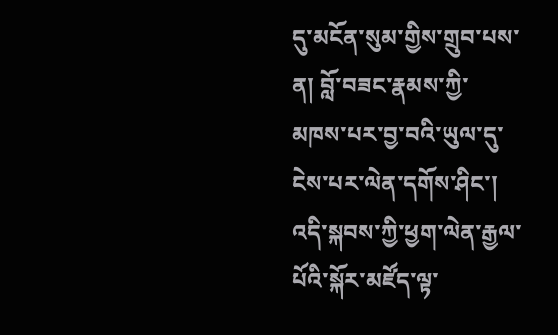དུ་མངོན་སུམ་གྱིས་གྲུབ་པས་ན། བློ་བཟང་རྣམས་ཀྱི་མཁས་པར་བྱ་བའི་ཡུལ་དུ་ངེས་པར་ལེན་དགོས་ཤིང་། འདི་སྐབས་ཀྱི་ཕྱག་ལེན་རྒྱལ་པོའི་སྐོར་མཛོད་ལྟ་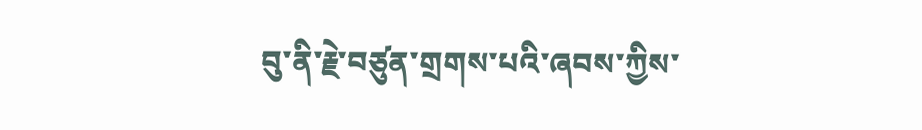བུ་ནི་རྗེ་བཙུན་གྲགས་པའི་ཞབས་ཀྱིས་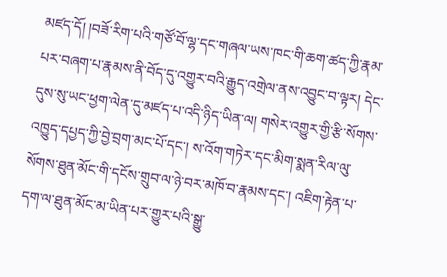མཛད་དོ། །བཟོ་རིག་པའི་གཙོ་བོ་ལྷ་དང་གཞལ་ཡས་ཁང་གི་ཆག་ཚད་ཀྱི་རྣམ་པར་བཞག་པ་རྣམས་ནི་བོད་དུ་འགྱུར་བའི་རྒྱུད་འགྲེལ་ནས་འབྱུང་བ་ལྟར། དེང་དུས་སུ་ཡང་ཕྱག་ལེན་དུ་མཛད་པ་འདི་ཉིད་ཡིན་ལ། གསེར་འགྱུར་གྱི་རྩི་སོགས་འཁྱུད་དཔྱད་ཀྱི་བྱེ་བྲག་མང་པོ་དང་། ས་འོག་གཏེར་དང་མིག་སྨན་རིལ་ལུ་སོགས་ཐུན་མོང་གི་དངོས་གྲུབ་ལ་ཉེ་བར་མཁོ་བ་རྣམས་དང་། འཇིག་རྟེན་པ་དག་ལ་ཐུན་མོང་མ་ཡིན་པར་གྱུར་པའི་སྒྱུ་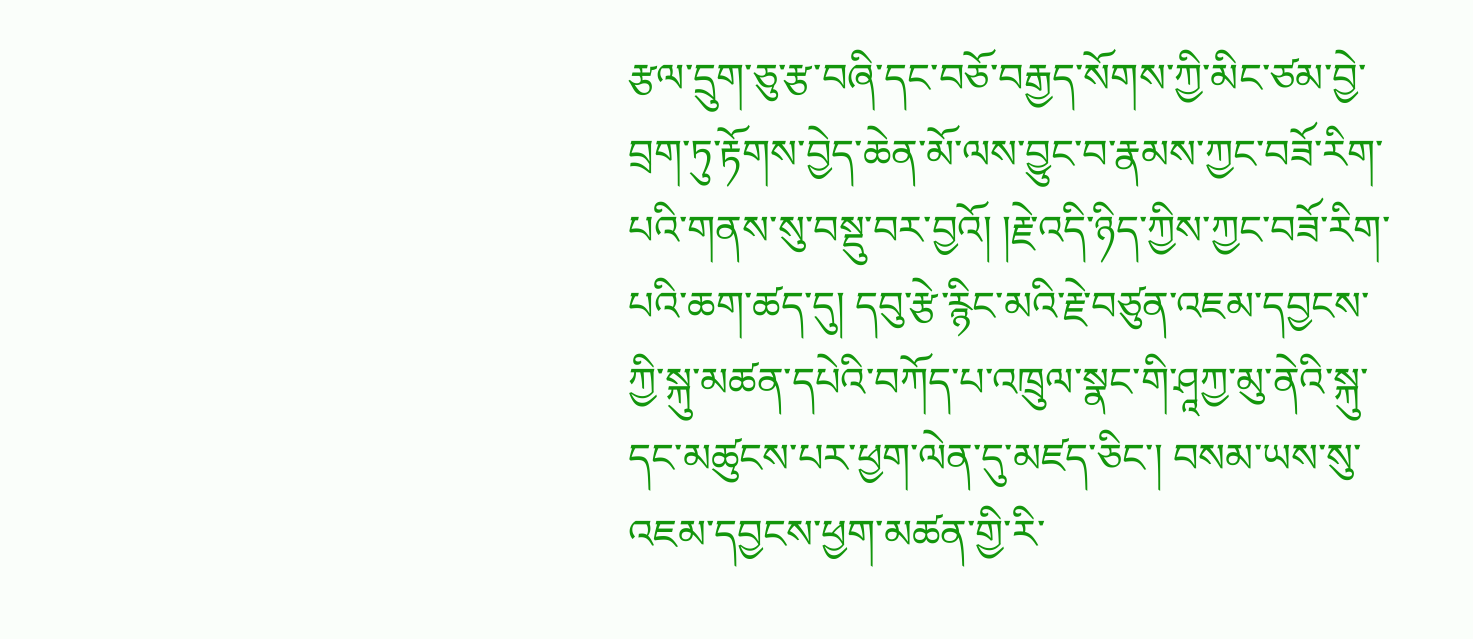རྩལ་དྲུག་ཅུ་རྩ་བཞི་དང་བཅོ་བརྒྱད་སོགས་ཀྱི་མིང་ཙམ་བྱེ་བྲག་ཏུ་རྟོགས་བྱེད་ཆེན་མོ་ལས་བྱུང་བ་རྣམས་ཀྱང་བཟོ་རིག་པའི་གནས་སུ་བསྡུ་བར་བྱའོ། །རྗེ་འདི་ཉིད་ཀྱིས་ཀྱང་བཟོ་རིག་པའི་ཆག་ཚད་དུ། དབུ་རྩེ་རྙིང་མའི་རྗེ་བཙུན་འཇམ་དབྱངས་ཀྱི་སྐུ་མཚན་དཔེའི་བཀོད་པ་འཁྲུལ་སྣང་གི་ཤཱཀྱ་མུ་ནེའི་སྐུ་དང་མཚུངས་པར་ཕྱག་ལེན་དུ་མཛད་ཅིང་། བསམ་ཡས་སུ་འཇམ་དབྱངས་ཕྱག་མཚན་གྱི་རི་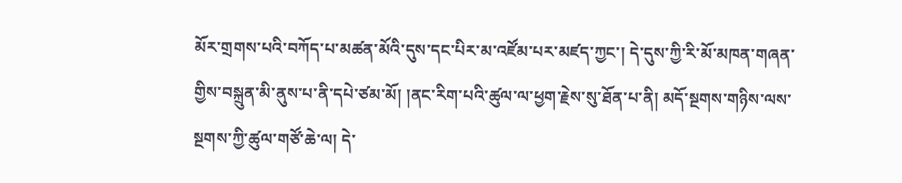མོར་གྲགས་པའི་བཀོད་པ་མཚན་མོའི་དུས་དང་པིར་མ་འཛོམ་པར་མཛད་ཀྱང་། དེ་དུས་ཀྱི་རི་མོ་མཁན་གཞན་གྱིས་བསྐྲུན་མི་ནུས་པ་ནི་དཔེ་ཙམ་མོ། །ནང་རིག་པའི་ཚུལ་ལ་ཕྱག་རྗེས་སུ་ཐོན་པ་ནི། མདོ་སྔགས་གཉིས་ལས་སྔགས་ཀྱི་ཚུལ་གཙོ་ཆེ་ལ། དེ་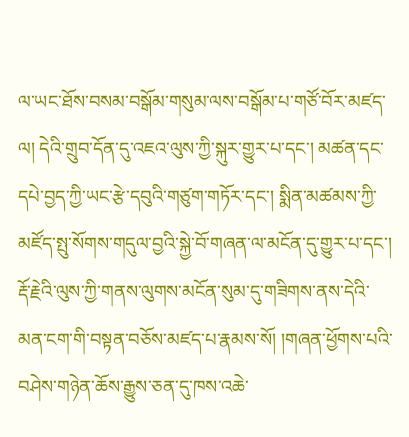ལ་ཡང་ཐོས་བསམ་བསྒོམ་གསུམ་ལས་བསྒོམ་པ་གཙོ་བོར་མཛད་ལ། དེའི་གྲུབ་དོན་དུ་འཇའ་ལུས་ཀྱི་སྐུར་གྱུར་པ་དང་། མཚན་དང་དཔེ་བྱད་ཀྱི་ཡང་རྩེ་དབུའི་གཙུག་གཏོར་དང་། སྨིན་མཚམས་ཀྱི་མཛོད་སྤུ་སོགས་གདུལ་བྱའི་སྐྱེ་བོ་གཞན་ལ་མངོན་དུ་གྱུར་པ་དང་། རྡོ་རྗེའི་ལུས་ཀྱི་གནས་ལུགས་མངོན་སུམ་དུ་གཟིགས་ནས་དེའི་མན་ངག་གི་བསྟན་བཅོས་མཛད་པ་རྣམས་སོ། །གཞན་ཕྱོགས་པའི་བཤེས་གཉེན་ཆོས་རྒྱུས་ཅན་དུ་ཁས་འཆེ་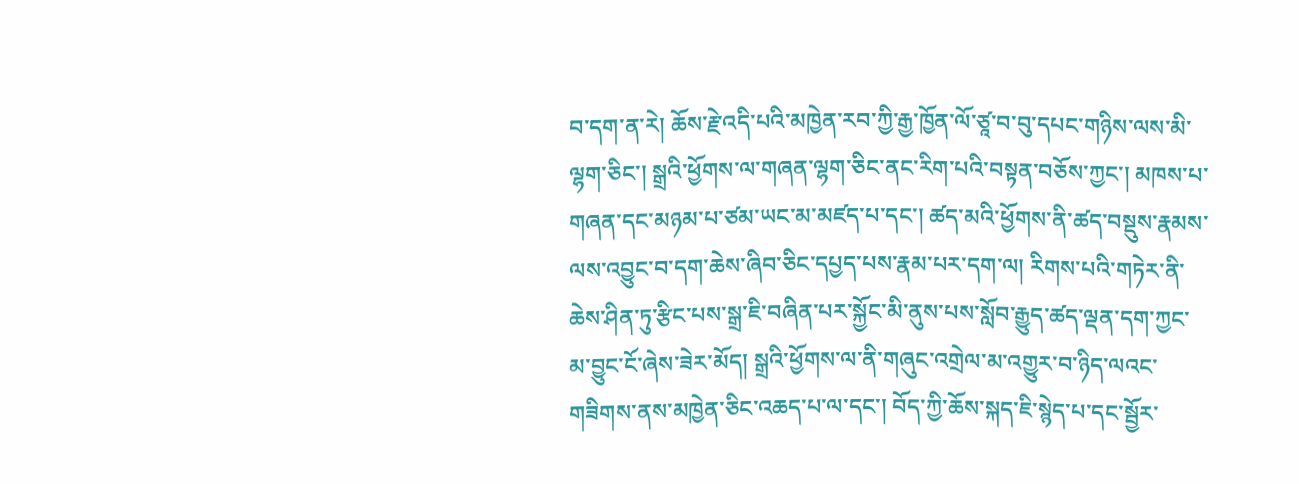བ་དག་ན་རེ། ཆོས་རྗེ་འདི་པའི་མཁྱེན་རབ་ཀྱི་རྒྱ་ཁྱོན་ལོ་ཙཱ་བ་བུ་དཔང་གཉིས་ལས་མི་ལྷག་ཅིང་། སྒྲའི་ཕྱོགས་ལ་གཞན་ལྷག་ཅིང་ནང་རིག་པའི་བསྟན་བཅོས་ཀྱང་། མཁས་པ་གཞན་དང་མཉམ་པ་ཙམ་ཡང་མ་མཛད་པ་དང་། ཚད་མའི་ཕྱོགས་ནི་ཚད་བསྡུས་རྣམས་ལས་འབྱུང་བ་དག་ཆེས་ཞིབ་ཅིང་དཔྱད་པས་རྣམ་པར་དག་ལ། རིགས་པའི་གཏེར་ནི་ཆེས་ཤིན་ཏུ་རྩིང་པས་སྒྲ་ཇི་བཞིན་པར་སྐྱོང་མི་ནུས་པས་སློབ་རྒྱུད་ཚད་ལྡན་དག་ཀྱང་མ་བྱུང་ངོ་ཞེས་ཟེར་མོད། སྒྲའི་ཕྱོགས་ལ་ནི་གཞུང་འགྲེལ་མ་འགྱུར་བ་ཉིད་ལའང་གཟིགས་ནས་མཁྱེན་ཅིང་འཆད་པ་ལ་དང་། བོད་ཀྱི་ཆོས་སྐད་ཇི་སྙེད་པ་དང་སྦྱོར་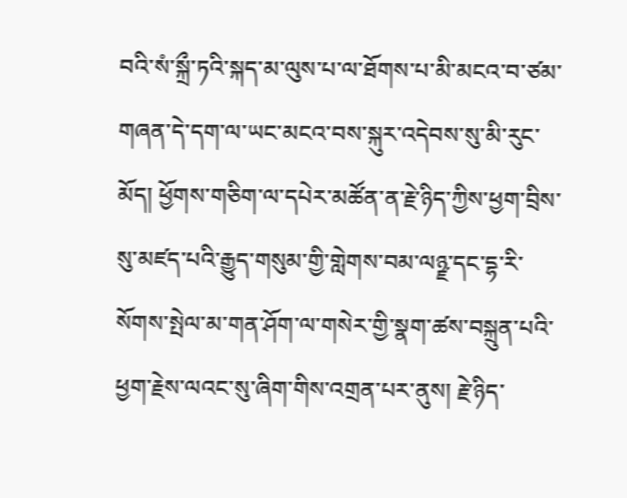བའི་སཾ་སྐྲྀ་ཏའི་སྐད་མ་ལུས་པ་ལ་ཐོགས་པ་མི་མངའ་བ་ཙམ་གཞན་དེ་དག་ལ་ཡང་མངའ་བས་སྐུར་འདེབས་སུ་མི་རུང་མོད། ཕྱོགས་གཅིག་ལ་དཔེར་མཚོན་ན་རྗེ་ཉིད་ཀྱིས་ཕྱག་བྲིས་སུ་མཛད་པའི་རྒྱུད་གསུམ་གྱི་གླེགས་བམ་ལཉྫ་དང་དྷ་རི་སོགས་སྤེལ་མ་གན་ཤོག་ལ་གསེར་གྱི་སྣག་ཚས་བསྐྲུན་པའི་ཕྱག་རྗེས་ལའང་སུ་ཞིག་གིས་འགྲན་པར་ནུས། རྗེ་ཉིད་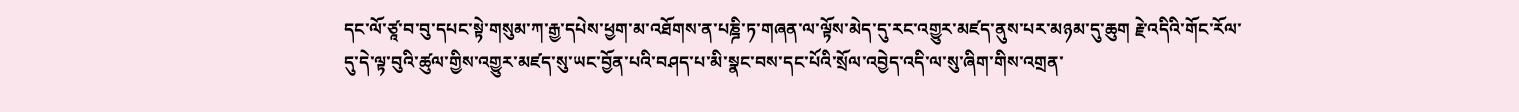དང་ལོ་ཙཱ་བ་བུ་དཔང་སྟེ་གསུམ་ཀ་རྒྱ་དཔེས་ཕྱག་མ་འཐོགས་ན་པཎྜི་ཏ་གཞན་ལ་ལྟོས་མེད་དུ་རང་འགྱུར་མཛད་ནུས་པར་མཉམ་དུ་ཆུག རྗེ་འདིའི་གོང་རོལ་དུ་དེ་ལྟ་བུའི་ཚུལ་གྱིས་འགྱུར་མཛད་སུ་ཡང་བྱོན་པའི་བཤད་པ་མི་སྣང་བས་དང་པོའི་སྲོལ་འབྱེད་འདི་ལ་སུ་ཞིག་གིས་འགྲན་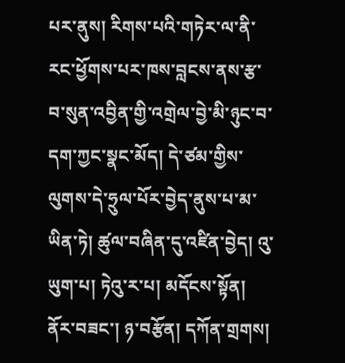པར་ནུས། རིགས་པའི་གཏེར་ལ་ནི་རང་ཕྱོགས་པར་ཁས་བླངས་ནས་རྩ་བ་སུན་འབྱིན་གྱི་འགྲེལ་བྱེ་མི་ཉུང་བ་དག་ཀྱང་སྣང་མོད། དེ་ཙམ་གྱིས་ལུགས་དེ་ཧྲུལ་པོར་བྱེད་ནུས་པ་མ་ཡིན་ཏེ། ཚུལ་བཞིན་དུ་འཛིན་བྱེད། འུ་ཡུག་པ། ཏེའུ་ར་པ། མདོངས་སྟོན། ནོར་བཟང་། ཉ་བརྩོན། དཀོན་གྲགས།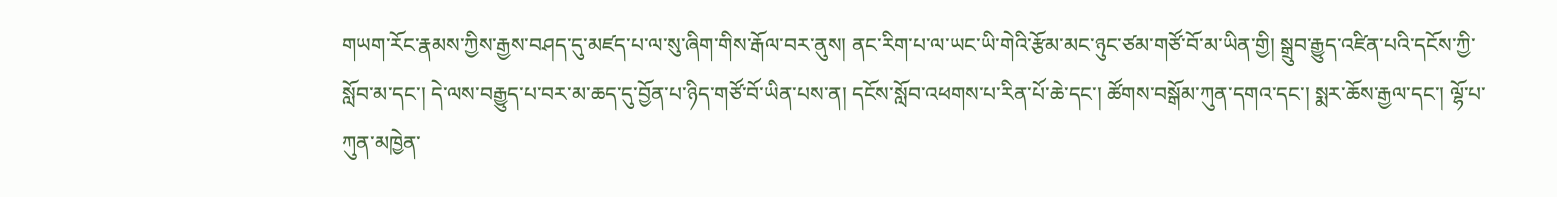གཡག་རོང་རྣམས་ཀྱིས་རྒྱས་བཤད་དུ་མཛད་པ་ལ་སུ་ཞིག་གིས་རྒོལ་བར་ནུས། ནང་རིག་པ་ལ་ཡང་ཡི་གེའི་རྩོམ་མང་ཉུང་ཙམ་གཙོ་བོ་མ་ཡིན་གྱི། སྒྲུབ་རྒྱུད་འཛིན་པའི་དངོས་ཀྱི་སློབ་མ་དང་། དེ་ལས་བརྒྱུད་པ་བར་མ་ཆད་དུ་བྱོན་པ་ཉིད་གཙོ་བོ་ཡིན་པས་ན། དངོས་སློབ་འཕགས་པ་རིན་པོ་ཆེ་དང་། ཚོགས་བསྒོམ་ཀུན་དགའ་དང་། སྨར་ཆོས་རྒྱལ་དང་། ལྷོ་པ་ཀུན་མཁྱེན་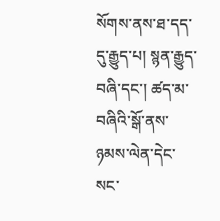སོགས་ནས་ཐ་དད་དུ་རྒྱུད་པ། སྙན་རྒྱུད་བཞི་དང་། ཚད་མ་བཞིའི་སྒོ་ནས་ཉམས་ལེན་དེང་སང་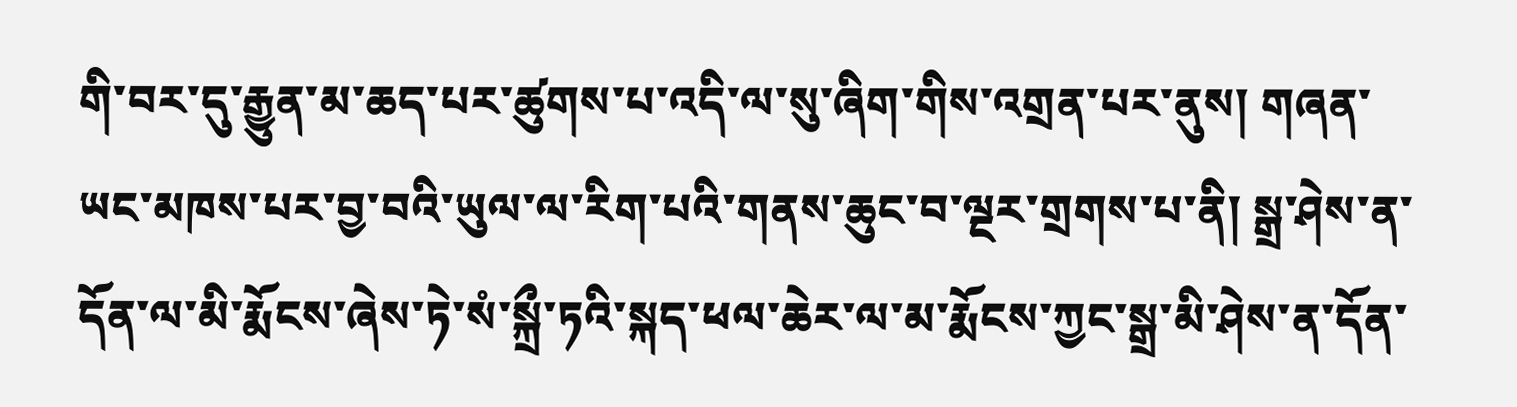གི་བར་དུ་རྒྱུན་མ་ཆད་པར་ཚུགས་པ་འདི་ལ་སུ་ཞིག་གིས་འགྲན་པར་ནུས། གཞན་ཡང་མཁས་པར་བྱ་བའི་ཡུལ་ལ་རིག་པའི་གནས་ཆུང་བ་ལྔར་གྲགས་པ་ནི། སྒྲ་ཤེས་ན་དོན་ལ་མི་རྨོངས་ཞེས་ཏེ་སཾ་སྐྲྀ་ཏའི་སྐད་ཕལ་ཆེར་ལ་མ་རྨོངས་ཀྱང་སྒྲ་མི་ཤེས་ན་དོན་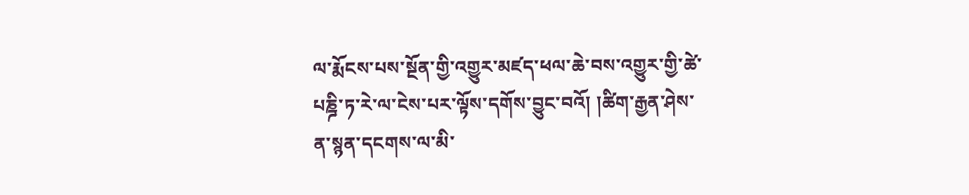ལ་རྨོངས་པས་སྔོན་གྱི་འགྱུར་མཛད་ཕལ་ཆེ་བས་འགྱུར་གྱི་ཚེ་པཎྜི་ཏ་རེ་ལ་ངེས་པར་ལྟོས་དགོས་བྱུང་བའོ། །ཚིག་རྒྱན་ཤེས་ན་སྙན་དངགས་ལ་མི་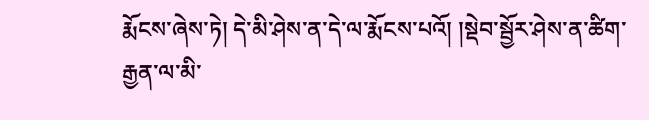རྨོངས་ཞེས་ཏེ། དེ་མི་ཤེས་ན་དེ་ལ་རྨོངས་པའོ། །སྡེབ་སྦྱོར་ཤེས་ན་ཚིག་རྒྱན་ལ་མི་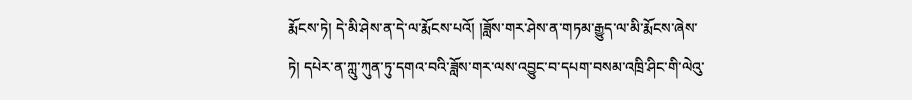རྨོངས་ཏེ། དེ་མི་ཤེས་ན་དེ་ལ་རྨོངས་པའོ། །ཟློས་གར་ཤེས་ན་གཏམ་རྒྱུད་ལ་མི་རྨོངས་ཞེས་ཏེ། དཔེར་ན་ཀླུ་ཀུན་ཏུ་དགའ་བའི་ཟློས་གར་ལས་འབྱུང་བ་དཔག་བསམ་འཁྲི་ཤིང་གི་ལེའུ་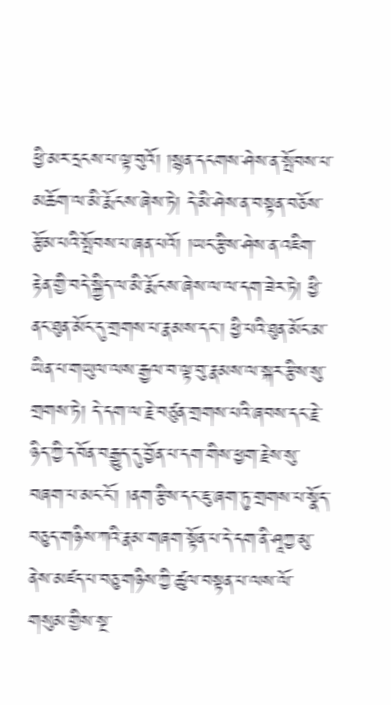ཕྱི་མར་དྲངས་པ་ལྟ་བུའོ། །སྙན་དངགས་ཤེས་ན་སྤོབས་པ་མཆོག་ལ་མི་རྨོངས་ཞེས་ཏེ། དེ་མི་ཤེས་ན་བསྟན་བཅོས་རྩོམ་པའི་སྤོབས་པ་ཞན་པའོ། །ཡང་རྩིས་ཤེས་ན་འཇིག་རྟེན་གྱི་བདེ་སྐྱིད་ལ་མི་རྨོངས་ཞེས་ལ་ལ་དག་ཟེར་ཏེ། ཕྱི་ནང་ཐུན་མོང་དུ་གྲགས་པ་རྣམས་དང་། ཕྱི་པའི་ཐུན་མོང་མ་ཡིན་པ་གཡུལ་ལས་རྒྱལ་བ་ལྟ་བུ་རྣམས་ལ་སྐར་རྩིས་སུ་གྲགས་ཏེ། དེ་དག་ལ་རྗེ་བཙུན་གྲགས་པའི་ཞབས་དང་རྗེ་ཉིད་ཀྱི་དབོན་བརྒྱུད་དུ་བྱོན་པ་དག་གིས་ཕྱག་རྗེས་སུ་བཞག་པ་མང་ངོ་། །ནག་རྩིས་དང་ཇུ་ཞག་ཏུ་གྲགས་པ་སྣོད་བཅུད་གཉིས་ཀའི་རྣམ་གཞག་སྟོན་པ་དེ་དག་ནི་ཤཱཀྱ་མུ་ནེས་མཛད་པ་བཅུ་གཉིས་ཀྱི་ཚུལ་བསྟན་པ་ལས་ལོ་གསུམ་གྱིས་སྔ་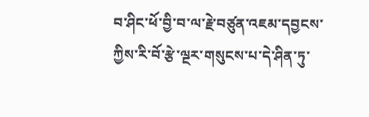བ་ཤིང་ཕོ་བྱི་བ་ལ་རྗེ་བཙུན་འཇམ་དབྱངས་ཀྱིས་རི་བོ་རྩེ་ལྔར་གསུངས་པ་དེ་ཤིན་ཏུ་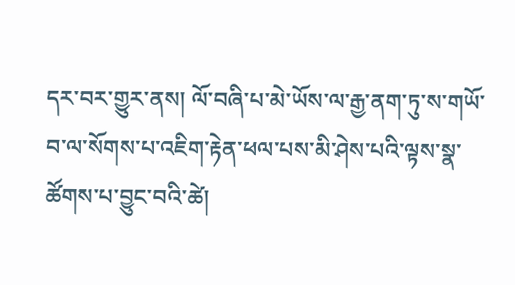དར་བར་གྱུར་ནས། ལོ་བཞི་པ་མེ་ཡོས་ལ་རྒྱ་ནག་ཏུ་ས་གཡོ་བ་ལ་སོགས་པ་འཇིག་རྟེན་ཕལ་པས་མི་ཤེས་པའི་ལྟས་སྣ་ཚོགས་པ་བྱུང་བའི་ཚེ།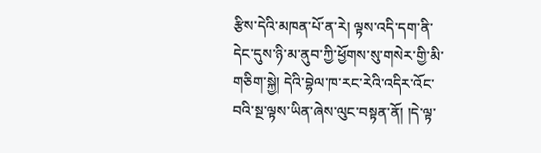རྩིས་དེའི་མཁན་པོ་ན་རེ། ལྟས་འདི་དག་ནི་དེང་དུས་ཉི་མ་ནུབ་ཀྱི་ཕྱོགས་སུ་གསེར་གྱི་མི་གཅིག་སྐྱེ། དེའི་བྷེལ་ཁ་རང་རེའི་འདིར་འོང་བའི་སྔ་ལྟས་ཡིན་ཞེས་ལུང་བསྟན་ནོ། །དེ་ལྟ་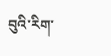བུའི་རིག་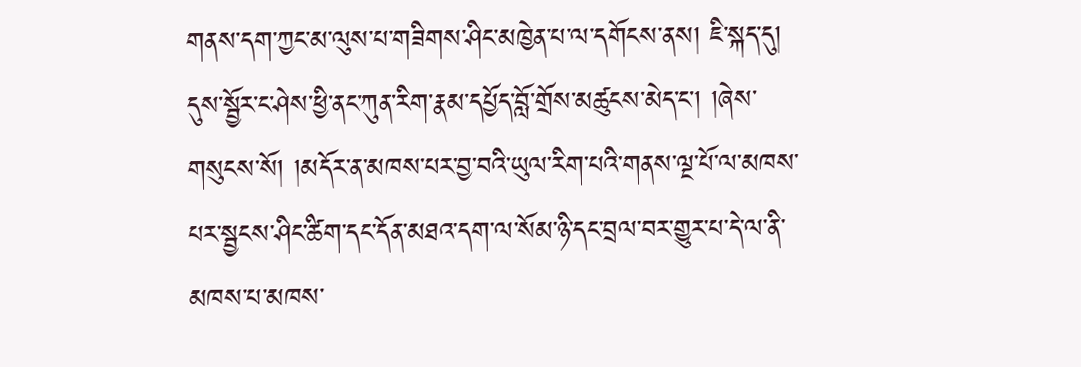གནས་དག་ཀྱང་མ་ལུས་པ་གཟིགས་ཤིང་མཁྱེན་པ་ལ་དགོངས་ནས། ཇི་སྐད་དུ། དུས་སྦྱོར་ང་ཤེས་ཕྱི་ནང་ཀུན་རིག་རྣམ་དཔྱོད་བློ་གྲོས་མཚུངས་མེད་ང་། །ཞེས་གསུངས་སོ། །མདོར་ན་མཁས་པར་བྱ་བའི་ཡུལ་རིག་པའི་གནས་ལྔ་པོ་ལ་མཁས་པར་སྦྱངས་ཤིང་ཚིག་དང་དོན་མཐའ་དག་ལ་སོམ་ཉི་དང་བྲལ་བར་གྱུར་པ་དེ་ལ་ནི་མཁས་པ་མཁས་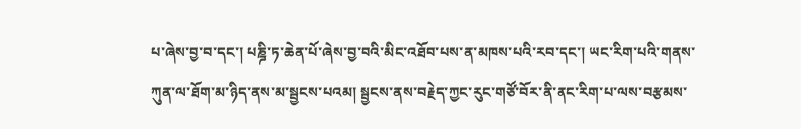པ་ཞེས་བྱ་བ་དང་། པཎྜི་ཏ་ཆེན་པོ་ཞེས་བྱ་བའི་མིང་འཐོབ་པས་ན་མཁས་པའི་རབ་དང་། ཡང་རིག་པའི་གནས་ཀུན་ལ་ཐོག་མ་ཉིད་ནས་མ་སྦྱངས་པའམ། སྦྱངས་ནས་བརྗེད་ཀྱང་རུང་གཙོ་བོར་ནི་ནང་རིག་པ་ལས་བརྩམས་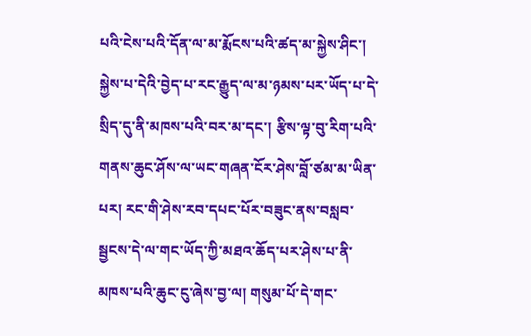པའི་ངེས་པའི་དོན་ལ་མ་རྨོངས་པའི་ཚད་མ་སྐྱེས་ཤིང་། སྐྱེས་པ་དེའི་བྱེད་པ་རང་རྒྱུད་ལ་མ་ཉམས་པར་ཡོད་པ་དེ་སྲིད་དུ་ནི་མཁས་པའི་བར་མ་དང་། རྩིས་ལྟ་བུ་རིག་པའི་གནས་ཆུང་ཤོས་ལ་ཡང་གཞན་ངོར་ཤེས་བློ་ཙམ་མ་ཡིན་པར། རང་གི་ཤེས་རབ་དཔང་པོར་བཟུང་ནས་བསླབ་སྦྱངས་དེ་ལ་གང་ཡོད་ཀྱི་མཐའ་ཆོད་པར་ཤེས་པ་ནི་མཁས་པའི་ཆུང་ངུ་ཞེས་བྱ་ལ། གསུམ་པོ་དེ་གང་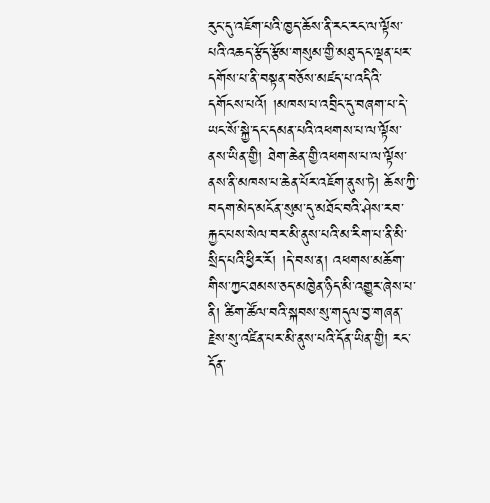རུང་དུ་འཇོག་པའི་ཁྱད་ཆོས་ནི་རང་རང་ལ་ལྟོས་པའི་འཆད་རྩོད་རྩོམ་གསུམ་གྱི་མཐུ་དང་ལྡན་པར་དགོས་པ་ནི་བསྟན་བཅོས་མཛད་པ་འདིའི་དགོངས་པའོ། །མཁས་པ་འབྲིང་དུ་བཞག་པ་དེ་ཡང་སོ་སྐྱེ་དང་དམན་པའི་འཕགས་པ་ལ་ལྟོས་ནས་ཡིན་གྱི། ཐེག་ཆེན་གྱི་འཕགས་པ་ལ་ལྟོས་ནས་ནི་མཁས་པ་ཆེན་པོར་འཇོག་ནུས་ཏེ། ཆོས་ཀྱི་བདག་མེད་མངོན་སུམ་དུ་མཐོང་བའི་ཤེས་རབ་རྐྱང་པས་སེལ་བར་མི་ནུས་པའི་མ་རིག་པ་ནི་མི་སྲིད་པའི་ཕྱིར་རོ། །དེ་བས་ན། འཕགས་མཆོག་གིས་ཀྱང་ཐམས་ཅད་མཁྱེན་ཉིད་མི་འགྱུར་ཞེས་པ་ནི། ཚིག་ཚོལ་བའི་སྐབས་སུ་གདུལ་བྱ་གཞན་རྗེས་སུ་འཛིན་པར་མི་ནུས་པའི་དོན་ཡིན་གྱི། རང་དོན་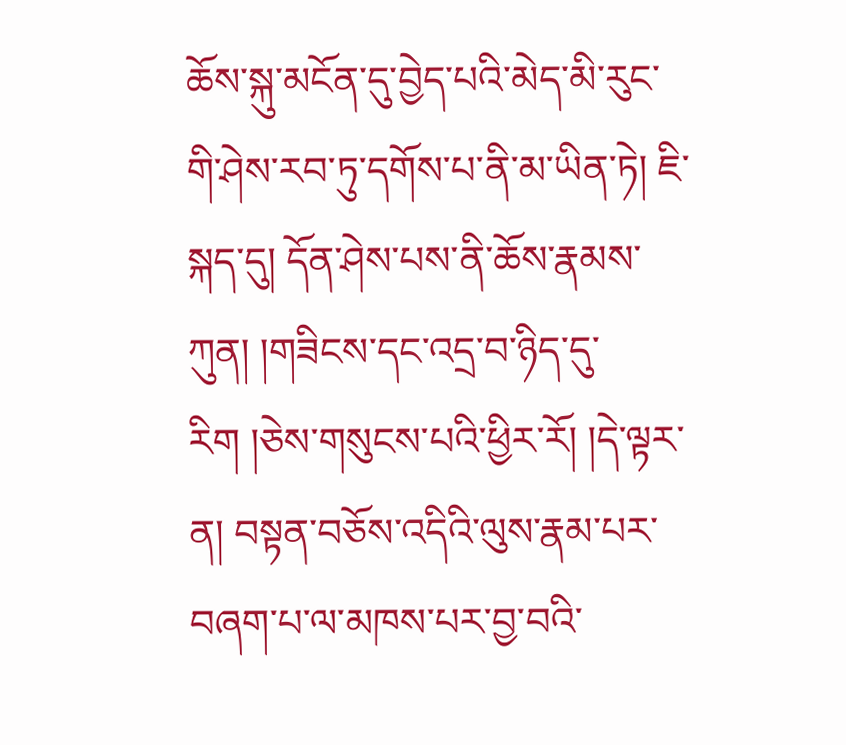ཆོས་སྐུ་མངོན་དུ་བྱེད་པའི་མེད་མི་རུང་གི་ཤེས་རབ་ཏུ་དགོས་པ་ནི་མ་ཡིན་ཏེ། ཇི་སྐད་དུ། དོན་ཤེས་པས་ནི་ཆོས་རྣམས་ཀུན། །གཟིངས་དང་འདྲ་བ་ཉིད་དུ་རིག །ཅེས་གསུངས་པའི་ཕྱིར་རོ། །དེ་ལྟར་ན། བསྟན་བཅོས་འདིའི་ལུས་རྣམ་པར་བཞག་པ་ལ་མཁས་པར་བྱ་བའི་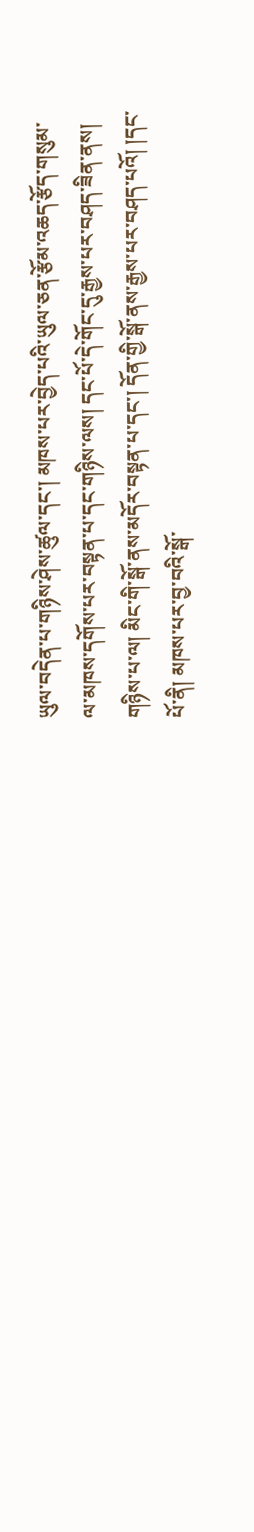ཡུལ་བདེན་པ་གཉིས་ཤེས་ཚུལ་དང་། མཁས་པར་བྱེད་པའི་ཡུལ་ཅན་རྩོམ་འཆད་རྩོད་གསུམ་ལ་མཁས་དགོས་པར་བསྟན་པ་དང་གཉིས་ལས། དང་པོ་དེ་གོང་དུ་རྒྱས་པར་བཤད་ཟིན་ནས། གཉིས་པ་ལ། མིང་གི་སྒོ་ནས་མདོར་བསྟན་པ་དང་། དོན་གྱི་སྒོ་ནས་རྒྱས་པར་བཤད་པའོ། །དང་པོ་ནི། མཁས་པར་བྱ་བའི་སྒོ་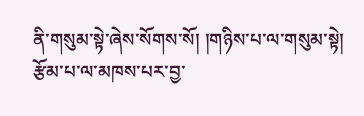ནི་གསུམ་སྟེ་ཞེས་སོགས་སོ། །གཉིས་པ་ལ་གསུམ་སྟེ། རྩོམ་པ་ལ་མཁས་པར་བྱ་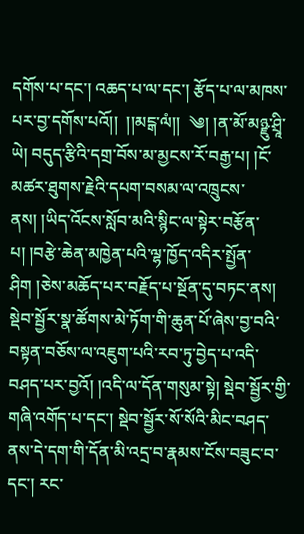དགོས་པ་དང་། འཆད་པ་ལ་དང་། རྩོད་པ་ལ་མཁས་པར་བྱ་དགོས་པའོ།།  །།མངྒ་ལཾ།།  ༄། །ན་མོ་མཉྫུ་ཤྲཱི་ཡེ། བདུད་རྩིའི་དགྲ་བོས་མ་མྱངས་རོ་བརྒྱ་པ། །ངོ་མཚར་ཐུགས་རྗེའི་དཔག་བསམ་ལ་འཁྲུངས་ནས། །ཡིད་འོངས་སློབ་མའི་སྙིང་ལ་སྟེར་བརྩོན་པ། །བརྩེ་ཆེན་མཁྱེན་པའི་ལྷ་ཁྱོད་འདིར་སྤྱོན་ཤིག །ཅེས་མཆོད་པར་བརྗོད་པ་སྔོན་དུ་བཏང་ནས། སྡེབ་སྦྱོར་སྣ་ཚོགས་མེ་ཏོག་གི་ཆུན་པོ་ཞེས་བྱ་བའི་བསྟན་བཅོས་ལ་འཇུག་པའི་རབ་ཏུ་བྱེད་པ་འདི་བཤད་པར་བྱའོ། །འདི་ལ་དོན་གསུམ་སྟེ། སྡེབ་སྦྱོར་གྱི་གཞི་འགོད་པ་དང་། སྡེབ་སྦྱོར་སོ་སོའི་མིང་བཤད་ནས་དེ་དག་གི་དོན་མི་འདྲ་བ་རྣམས་ངོས་བཟུང་བ་དང་། རང་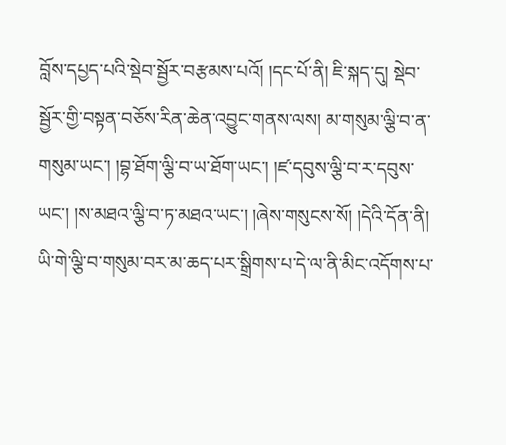བློས་དཔྱད་པའི་སྡེབ་སྦྱོར་བརྩམས་པའོ། །དང་པོ་ནི། ཇི་སྐད་དུ། སྡེབ་སྦྱོར་གྱི་བསྟན་བཅོས་རིན་ཆེན་འབྱུང་གནས་ལས། མ་གསུམ་ལྕི་བ་ན་གསུམ་ཡང་། །བྷ་ཐོག་ལྕི་བ་ཡ་ཐོག་ཡང་། །ཛ་དབུས་ལྕི་བ་ར་དབུས་ཡང་། །ས་མཐའ་ལྕི་བ་ཏ་མཐའ་ཡང་། །ཞེས་གསུངས་སོ། །དེའི་དོན་ནི། ཡི་གེ་ལྕི་བ་གསུམ་བར་མ་ཆད་པར་སྒྲིགས་པ་དེ་ལ་ནི་མིང་འདོགས་པ་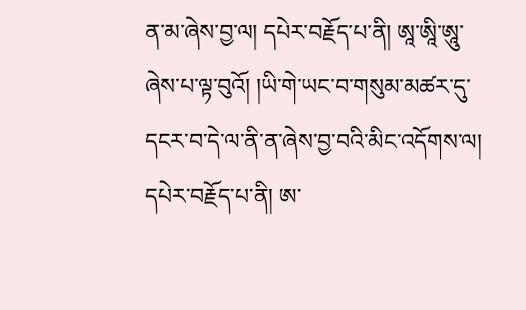ན་མ་ཞེས་བྱ་ལ། དཔེར་བརྗོད་པ་ནི། ཨཱ་ཨཱི་ཨཱུ་ཞེས་པ་ལྟ་བུའོ། །ཡི་གེ་ཡང་བ་གསུམ་མཚར་དུ་དངར་བ་དེ་ལ་ནི་ན་ཞེས་བྱ་བའི་མིང་འདོགས་ལ། དཔེར་བརྗོད་པ་ནི། ཨ་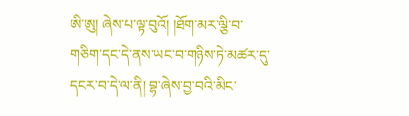ཨི་ཨུ། ཞེས་པ་ལྟ་བུའོ། །ཐོག་མར་ལྕི་བ་གཅིག་དང་དེ་ནས་ཡང་བ་གཉིས་ཏེ་མཚར་དུ་དངར་བ་དེ་ལ་ནི། བྷ་ཞེས་བྱ་བའི་མིང་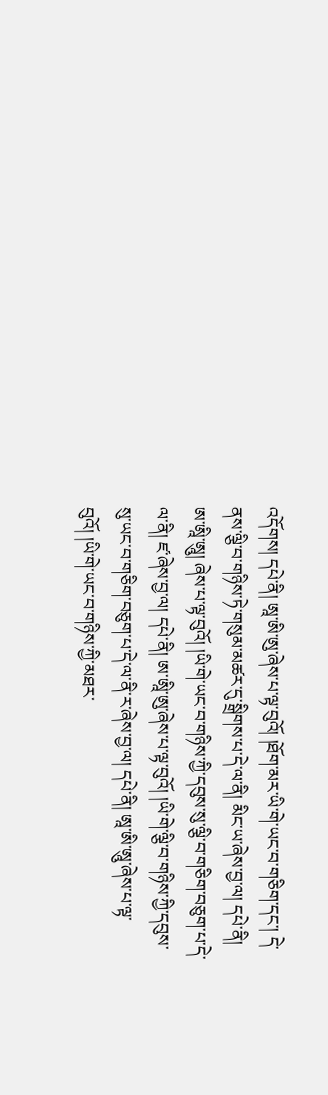འདོགས། དཔེ་ནི། ཨཱ་ཨི་ཨུ་ཞེས་པ་ལྟ་བུའོ། །ཐོག་མར་ཡི་གེ་ཡང་བ་གཅིག་དང་། དེ་ནས་ལྕི་བ་གཉིས་ཏེ་གསུམ་མཚར་དུ་སྒྲིགས་པ་དེ་ལ་ནི། མིང་ཡ་ཞེས་བྱ་ལ། དཔེ་ནི། ཨ་ཨཱི་ཨཱུ། ཞེས་པ་ལྟ་བུའོ། །ཡི་གེ་ཡང་བ་གཉིས་ཀྱི་དབུས་སུ་ལྕི་བ་གཅིག་བཅུག་པ་དེ་ལ་ནི། ཛ་ཞེས་བྱ་ལ། དཔེ་ནི། ཨ་ཨཱི་ཨུ་ཞེས་པ་ལྟ་བུའོ། །ཡི་གེ་ལྕི་བ་གཉིས་ཀྱི་དབུས་སུ་ཡང་བ་གཅིག་བཅུག་པ་དེ་ལ་ནི་ར་ཞེས་བྱ་ལ། དཔེ་ནི། ཨཱ་ཨི་ཨཱུ་ཞེས་པ་ལྟ་བུའོ། །ཡི་གེ་ཡང་བ་གཉིས་ཀྱི་མཐར་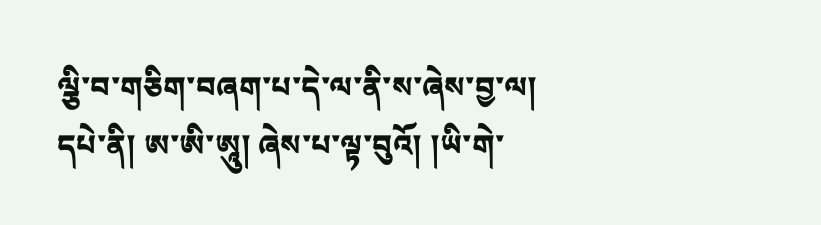ལྕི་བ་གཅིག་བཞག་པ་དེ་ལ་ནི་ས་ཞེས་བྱ་ལ། དཔེ་ནི། ཨ་ཨི་ཨཱུ། ཞེས་པ་ལྟ་བུའོ། །ཡི་གེ་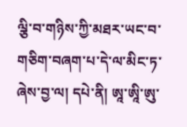ལྕི་བ་གཉིས་ཀྱི་མཐར་ཡང་བ་གཅིག་བཞག་པ་དེ་ལ་མིང་ཏ་ཞེས་བྱ་ལ། དཔེ་ནི། ཨཱ་ཨཱི་ཨུ་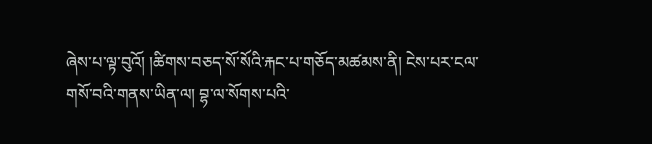ཞེས་པ་ལྟ་བུའོ། །ཚིགས་བཅད་སོ་སོའི་རྐང་པ་གཅོད་མཚམས་ནི། ངེས་པར་ངལ་གསོ་བའི་གནས་ཡིན་ལ། བྷ་ལ་སོགས་པའི་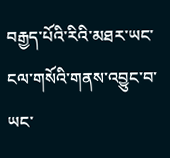བརྒྱད་པོའི་རིའི་མཐར་ཡང་ངལ་གསོའི་གནས་འབྱུང་བ་ཡང་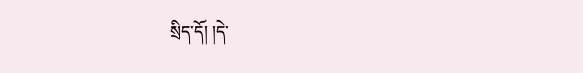སྲིད་དོ། །དེ་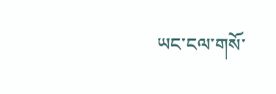ཡང་ངལ་གསོ་